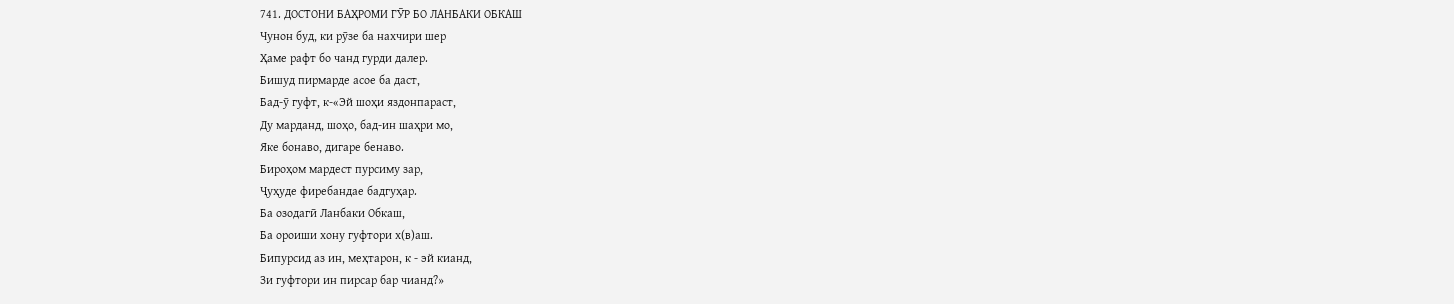741. ДОСТОНИ БАҲРОМИ ГӮР БО ЛАНБАКИ ОБКАШ
Чунон буд, ки рӯзе ба нахчири шер
Ҳаме рафт бо чанд гурди далер.
Бишуд пирмарде асое ба даст,
Бад-ӯ гуфт, к-«Эй шоҳи яздонпараст,
Ду марданд, шоҳо, бад-ин шаҳри мо,
Яке бонаво, дигаре бенаво.
Бироҳом мардест пурсиму зар,
Ҷуҳуде фиребандае бадгуҳар.
Ба озодагӣ Ланбаки Обкаш,
Ба ороиши хону гуфтори х(в)аш.
Бипурсид аз ин, меҳтарон, к - эй кианд,
Зи гуфтори ин пирсар бар чианд?»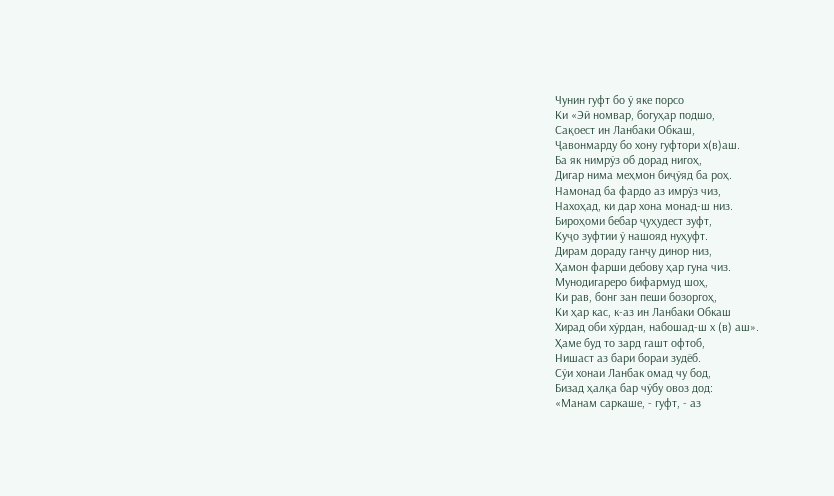Чунин гуфт бо ӯ яке порсо
Ки «Эй номвар, богуҳар подшо,
Сақоест ин Ланбаки Обкаш,
Ҷавонмарду бо хону гуфтори х(в)аш.
Ба як нимрӯз об дорад нигоҳ,
Дигар нима меҳмон биҷӯяд ба роҳ.
Намонад ба фардо аз имрӯз чиз,
Нахоҳад, ки дар хона монад-ш низ.
Бироҳоми бебар ҷуҳудест зуфт,
Куҷо зуфтии ӯ нашояд нуҳуфт.
Дирам дораду ганҷу динор низ,
Ҳамон фарши дебову ҳар гуна чиз.
Мунодигареро бифармуд шоҳ,
Ки рав, бонг зан пеши бозоргоҳ,
Ки ҳар кас, к-аз ин Ланбаки Обкаш
Хирад оби хӯрдан, набошад-ш х (в) аш».
Ҳаме буд то зард гашт офтоб,
Нишаст аз бари бораи зудёб.
Сӯи хонаи Ланбак омад чу бод,
Бизад ҳалқа бар чӯбу овоз дод:
«Манам саркаше, - гуфт, - аз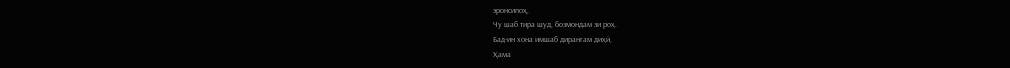эронсипоҳ,
Чу шаб тира шуд, бозмондам зи роҳ.
Бад-ин хона имшаб дирангам диҳӣ,
Ҳама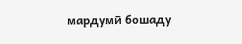мардумӣ бошаду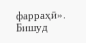фарраҳӣ».
Бишуд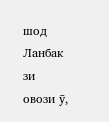шод Ланбак зи овози ӯ,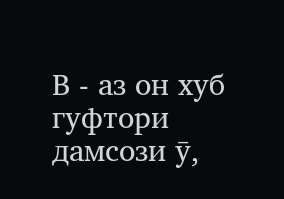В - аз он хуб гуфтори дамсози ӯ,